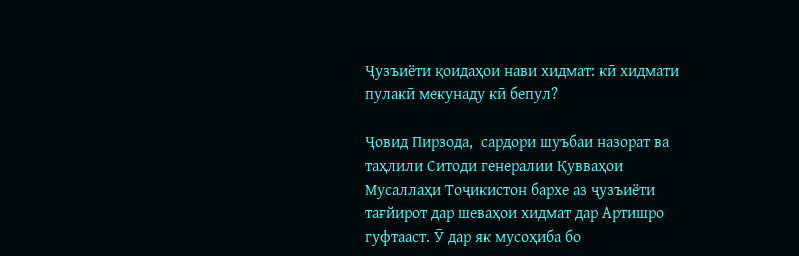Ҷузъиёти қоидаҳои нави хидмат: кӣ хидмати пулакӣ мекунаду кӣ бепул?

Ҷовид Пирзода,  сардори шуъбаи назорат ва таҳлили Ситоди генералии Қувваҳои Мусаллаҳи Тоҷикистон бархе аз ҷузъиёти тағйирот дар шеваҳои хидмат дар Артишро гуфтааст. Ӯ дар як мусоҳиба бо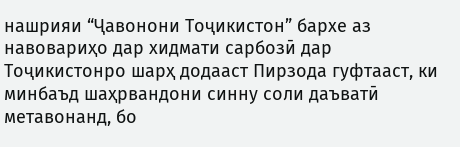нашрияи “Ҷавонони Тоҷикистон” бархе аз навовариҳо дар хидмати сарбозӣ дар Тоҷикистонро шарҳ додааст Пирзода гуфтааст, ки минбаъд шаҳрвандони синну соли даъватӣ метавонанд, бо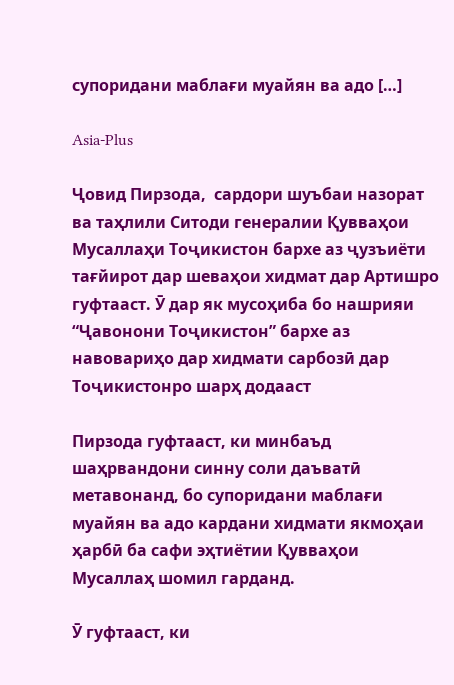супоридани маблағи муайян ва адо […]

Asia-Plus

Ҷовид Пирзода,  сардори шуъбаи назорат ва таҳлили Ситоди генералии Қувваҳои Мусаллаҳи Тоҷикистон бархе аз ҷузъиёти тағйирот дар шеваҳои хидмат дар Артишро гуфтааст. Ӯ дар як мусоҳиба бо нашрияи “Ҷавонони Тоҷикистон” бархе аз навовариҳо дар хидмати сарбозӣ дар Тоҷикистонро шарҳ додааст

Пирзода гуфтааст, ки минбаъд шаҳрвандони синну соли даъватӣ метавонанд, бо супоридани маблағи муайян ва адо кардани хидмати якмоҳаи ҳарбӣ ба сафи эҳтиётии Қувваҳои Мусаллаҳ шомил гарданд.

Ӯ гуфтааст, ки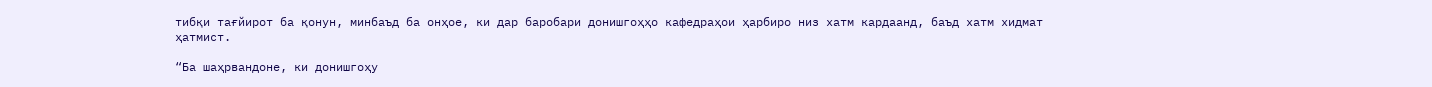тибқи тағйирот ба қонун, минбаъд ба онҳое, ки дар баробари донишгоҳҳо кафедраҳои ҳарбиро низ хатм кардаанд, баъд хатм хидмат ҳатмист.

“Ба шаҳрвандоне, ки донишгоҳу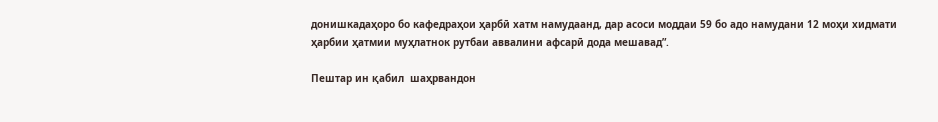донишкадаҳоро бо кафедраҳои ҳарбӣ хатм намудаанд, дар асоси моддаи 59 бо адо намудани 12 моҳи хидмати ҳарбии ҳатмии муҳлатнок рутбаи аввалини афсарӣ дода мешавад”.

Пештар ин қабил  шаҳрвандон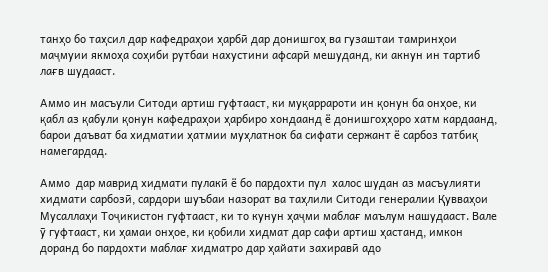танҳо бо таҳсил дар кафедраҳои ҳарбӣ дар донишгоҳ ва гузаштаи тамринҳои маҷмуии якмоҳа соҳиби рутбаи нахустини афсарӣ мешуданд, ки акнун ин тартиб лағв шудааст.

Аммо ин масъули Ситоди артиш гуфтааст, ки муқаррароти ин қонун ба онҳое, ки қабл аз қабули қонун кафедраҳои ҳарбиро хондаанд ё донишгоҳҳоро хатм кардаанд, барои даъват ба хидматии ҳатмии муҳлатнок ба сифати сержант ё сарбоз татбиқ намегардад.

Аммо  дар маврид хидмати пулакӣ ё бо пардохти пул  халос шудан аз масъулияти хидмати сарбозӣ, сардори шуъбаи назорат ва таҳлили Ситоди генералии Қувваҳои Мусаллаҳи Тоҷикистон гуфтааст, ки то кунун ҳаҷми маблағ маълум нашудааст. Вале ӯ гуфтааст, ки ҳамаи онҳое, ки қобили хидмат дар сафи артиш ҳастанд, имкон доранд бо пардохти маблағ хидматро дар ҳайати захиравӣ адо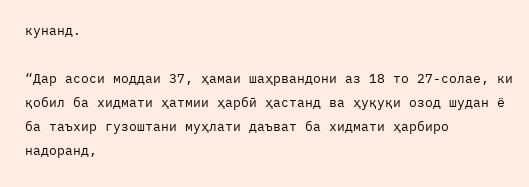кунанд.

“Дар асоси моддаи 37, ҳамаи шаҳрвандони аз 18 то 27-солае, ки қобил ба хидмати ҳатмии ҳарбӣ ҳастанд ва ҳуқуқи озод шудан ё ба таъхир гузоштани муҳлати даъват ба хидмати ҳарбиро надоранд,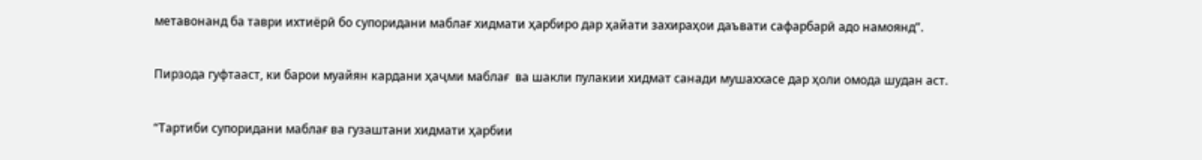метавонанд ба таври ихтиёрӣ бо супоридани маблағ хидмати ҳарбиро дар ҳайати захираҳои даъвати сафарбарӣ адо намоянд”.

Пирзода гуфтааст, ки барои муайян кардани ҳаҷми маблағ  ва шакли пулакии хидмат санади мушаххасе дар ҳоли омода шудан аст.

“Тартиби супоридани маблағ ва гузаштани хидмати ҳарбии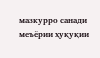мазкурро санади меъёрии ҳуқуқии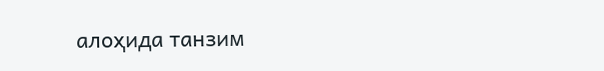алоҳида танзим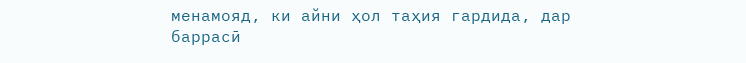менамояд, ки айни ҳол таҳия гардида, дар баррасӣ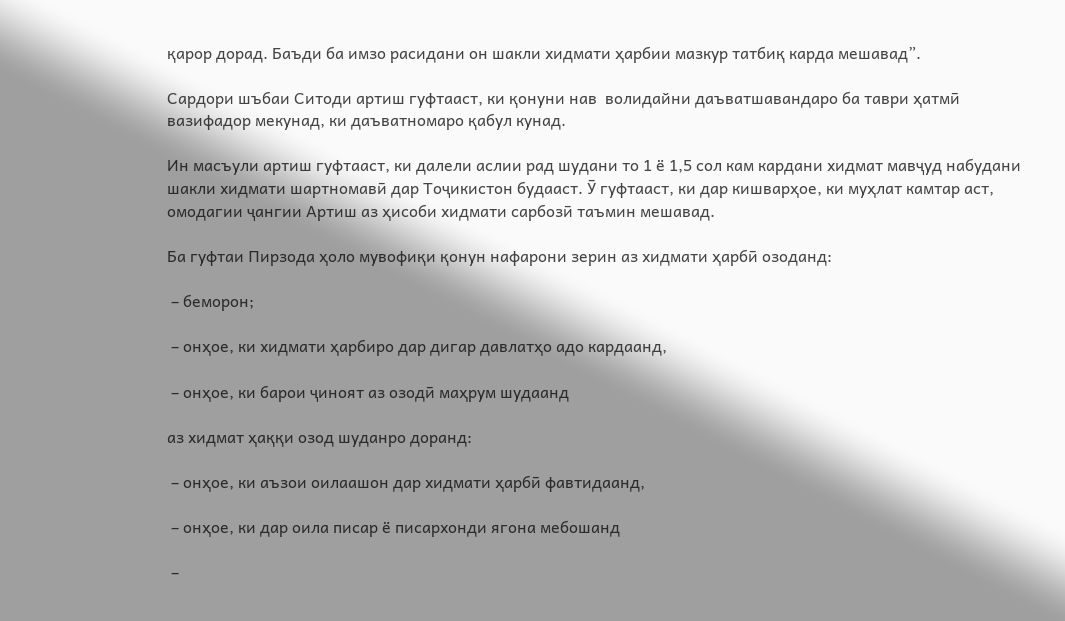қарор дорад. Баъди ба имзо расидани он шакли хидмати ҳарбии мазкур татбиқ карда мешавад”.

Сардори шъбаи Ситоди артиш гуфтааст, ки қонуни нав  волидайни даъватшавандаро ба таври ҳатмӣ вазифадор мекунад, ки даъватномаро қабул кунад.

Ин масъули артиш гуфтааст, ки далели аслии рад шудани то 1 ё 1,5 сол кам кардани хидмат мавҷуд набудани шакли хидмати шартномавӣ дар Тоҷикистон будааст. Ӯ гуфтааст, ки дар кишварҳое, ки муҳлат камтар аст, омодагии ҷангии Артиш аз ҳисоби хидмати сарбозӣ таъмин мешавад.

Ба гуфтаи Пирзода ҳоло мувофиқи қонун нафарони зерин аз хидмати ҳарбӣ озоданд:

 – беморон;

 – онҳое, ки хидмати ҳарбиро дар дигар давлатҳо адо кардаанд,

 – онҳое, ки барои ҷиноят аз озодӣ маҳрум шудаанд

аз хидмат ҳаққи озод шуданро доранд:

 – онҳое, ки аъзои оилаашон дар хидмати ҳарбӣ фавтидаанд,

 – онҳое, ки дар оила писар ё писархонди ягона мебошанд

 –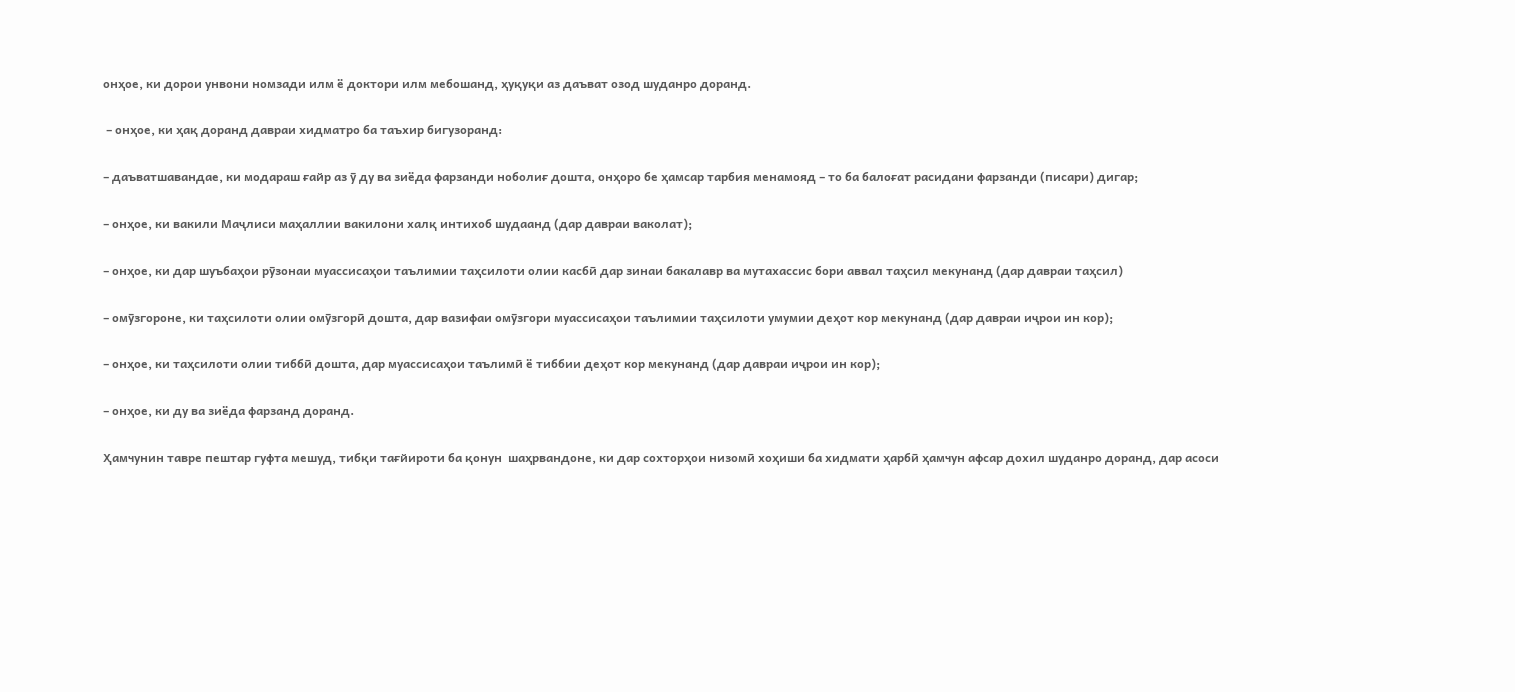онҳое, ки дорои унвони номзади илм ё доктори илм мебошанд, ҳуқуқи аз даъват озод шуданро доранд.

 – онҳое, ки ҳақ доранд давраи хидматро ба таъхир бигузоранд:

– даъватшавандае, ки модараш ғайр аз ӯ ду ва зиёда фарзанди ноболиғ дошта, онҳоро бе ҳамсар тарбия менамояд – то ба балоғат расидани фарзанди (писари) дигар;

– онҳое, ки вакили Маҷлиси маҳаллии вакилони халқ интихоб шудаанд (дар давраи ваколат);

– онҳое, ки дар шуъбаҳои рӯзонаи муассисаҳои таълимии таҳсилоти олии касбӣ дар зинаи бакалавр ва мутахассис бори аввал таҳсил мекунанд (дар давраи таҳсил)

– омӯзгороне, ки таҳсилоти олии омӯзгорӣ дошта, дар вазифаи омӯзгори муассисаҳои таълимии таҳсилоти умумии деҳот кор мекунанд (дар давраи иҷрои ин кор);

– онҳое, ки таҳсилоти олии тиббӣ дошта, дар муассисаҳои таълимӣ ё тиббии деҳот кор мекунанд (дар давраи иҷрои ин кор);

– онҳое, ки ду ва зиёда фарзанд доранд.

Ҳамчунин тавре пештар гуфта мешуд, тибқи тағйироти ба қонун  шаҳрвандоне, ки дар сохторҳои низомӣ хоҳиши ба хидмати ҳарбӣ ҳамчун афсар дохил шуданро доранд, дар асоси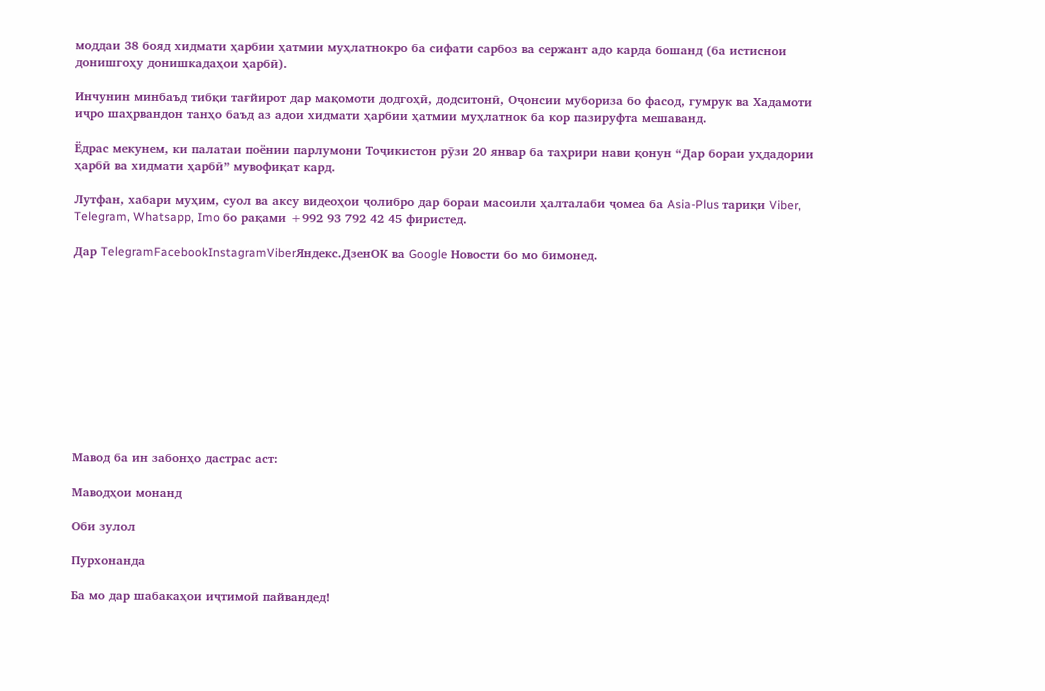моддаи 38 бояд хидмати ҳарбии ҳатмии муҳлатнокро ба сифати сарбоз ва сержант адо карда бошанд (ба истиснои донишгоҳу донишкадаҳои ҳарбӣ).

Инчунин минбаъд тибқи тағйирот дар мақомоти додгоҳӣ, додситонӣ, Оҷонсии мубориза бо фасод, гумрук ва Хадамоти иҷро шаҳрвандон танҳо баъд аз адои хидмати ҳарбии ҳатмии муҳлатнок ба кор пазируфта мешаванд.

Ёдрас мекунем, ки палатаи поёнии парлумони Тоҷикистон рӯзи 20 январ ба таҳрири нави қонун “Дар бораи уҳдадории ҳарбӣ ва хидмати ҳарбӣ” мувофиқат кард.

Лутфан, хабари муҳим, суол ва аксу видеоҳои ҷолибро дар бораи масоили ҳалталаби ҷомеа ба Asia-Plus тариқи Viber, Telegram, Whatsapp, Imo бо рақами +992 93 792 42 45 фиристед.

Дар TelegramFacebookInstagramViberЯндекс.ДзенOK ва Google Новости бо мо бимонед.











Мавод ба ин забонҳо дастрас аст:

Маводҳои монанд

Оби зулол

Пурхонанда

Ба мо дар шабакаҳои иҷтимоӣ пайвандед!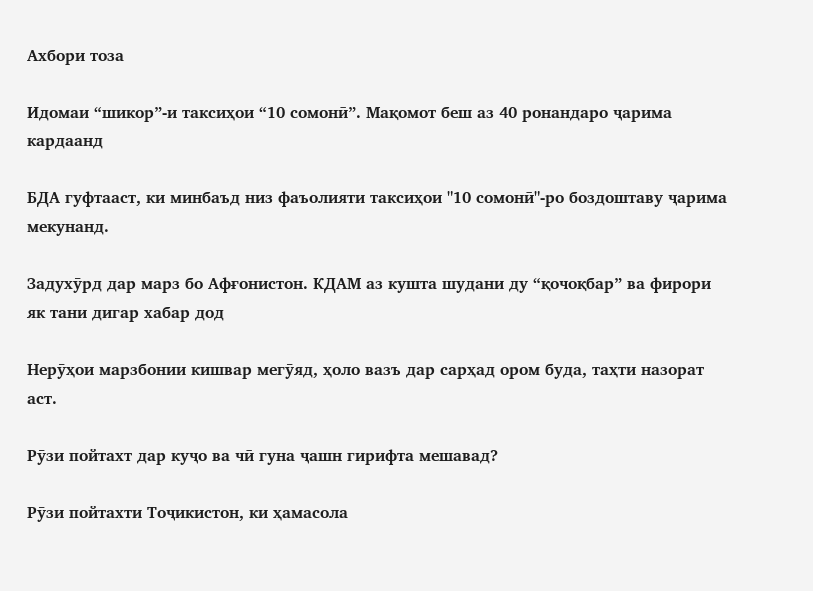Ахбори тоза

Идомаи “шикор”-и таксиҳои “10 сомонӣ”. Мақомот беш аз 40 ронандаро ҷарима кардаанд

БДА гуфтааст, ки минбаъд низ фаъолияти таксиҳои "10 сомонӣ"-ро боздоштаву ҷарима мекунанд.

Задухӯрд дар марз бо Афғонистон. КДАМ аз кушта шудани ду “қочоқбар” ва фирори як тани дигар хабар дод

Нерӯҳои марзбонии кишвар мегӯяд, ҳоло вазъ дар сарҳад ором буда, таҳти назорат аст.

Рӯзи пойтахт дар куҷо ва чӣ гуна ҷашн гирифта мешавад?

Рӯзи пойтахти Тоҷикистон, ки ҳамасола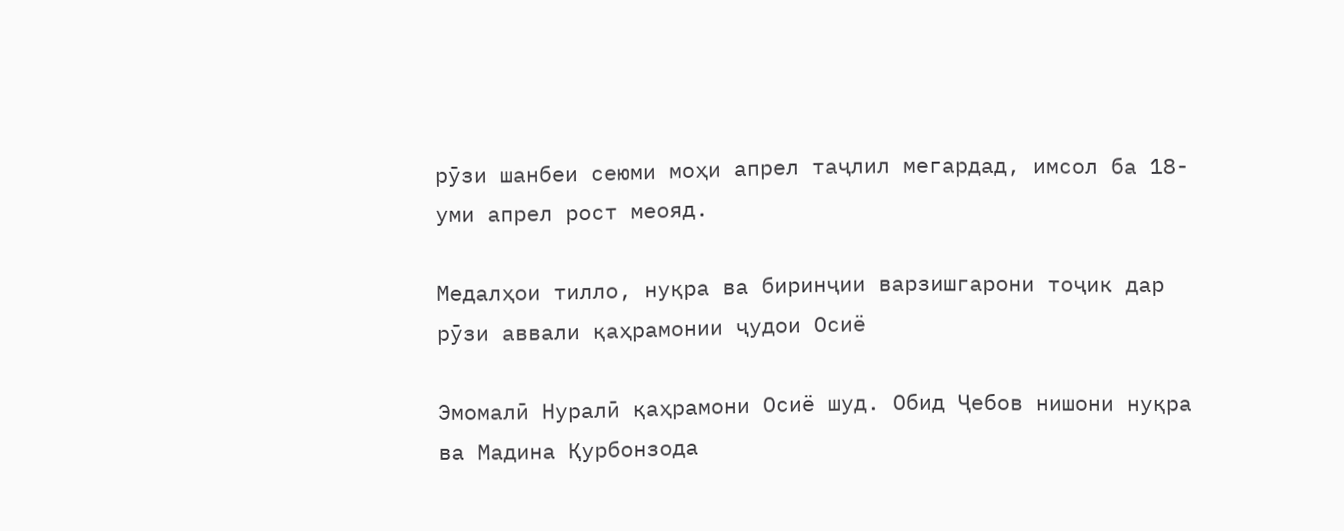рӯзи шанбеи сеюми моҳи апрел таҷлил мегардад, имсол ба 18-уми апрел рост меояд.

Медалҳои тилло, нуқра ва биринҷии варзишгарони тоҷик дар рӯзи аввали қаҳрамонии ҷудои Осиё

Эмомалӣ Нуралӣ қаҳрамони Осиё шуд. Обид Ҷебов нишони нуқра ва Мадина Қурбонзода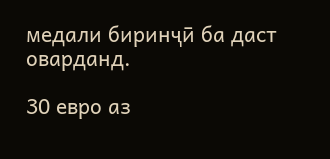медали биринҷӣ ба даст оварданд.

30 евро аз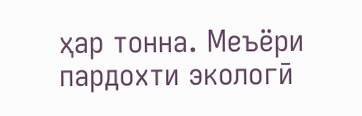ҳар тонна. Меъёри пардохти экологӣ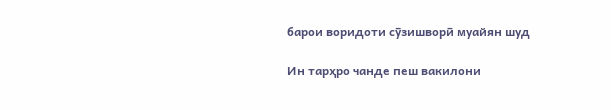барои воридоти сӯзишворӣ муайян шуд

Ин тарҳро чанде пеш вакилони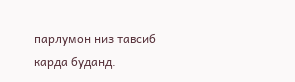парлумон низ тавсиб карда буданд.